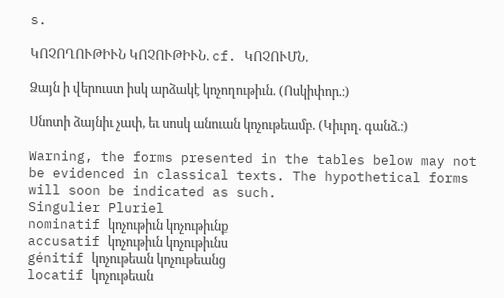s.

ԿՈՉՈՂՈՒԹԻՒՆ ԿՈՉՈՒԹԻՒՆ. cf. ԿՈՉՈՒՄՆ.

Ձայն ի վերուստ իսկ արձակէ կոչողութիւն. (Ոսկիփոր.։)

Սնոտի ձայնիւ չափ, եւ սոսկ անուան կոչութեամբ. (Կիւրղ. գանձ.։)

Warning, the forms presented in the tables below may not be evidenced in classical texts. The hypothetical forms will soon be indicated as such.
Singulier Pluriel
nominatif կոչութիւն կոչութիւնք
accusatif կոչութիւն կոչութիւնս
génitif կոչութեան կոչութեանց
locatif կոչութեան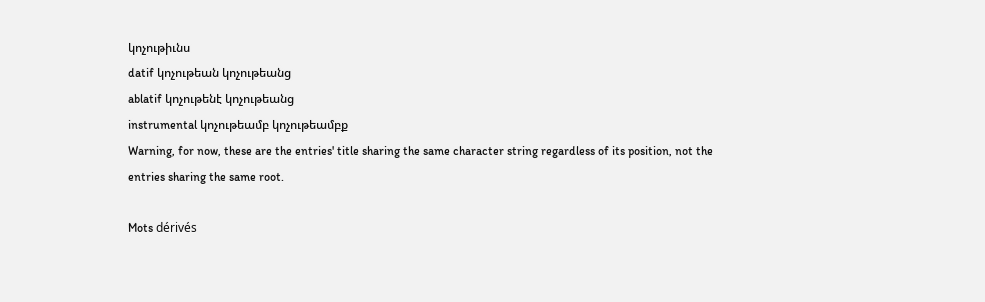կոչութիւնս
datif կոչութեան կոչութեանց
ablatif կոչութենէ կոչութեանց
instrumental կոչութեամբ կոչութեամբք
Warning, for now, these are the entries' title sharing the same character string regardless of its position, not the entries sharing the same root.

Mots dérivés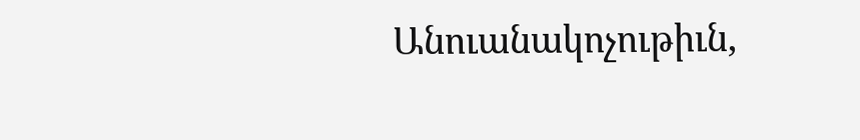Անուանակոչութիւն,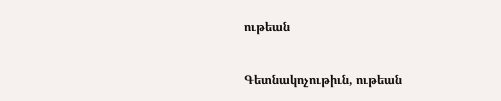ութեան

Գետնակոչութիւն, ութեան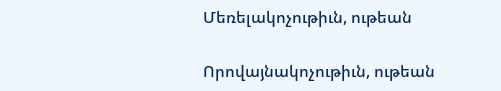Մեռելակոչութիւն, ութեան

Որովայնակոչութիւն, ութեան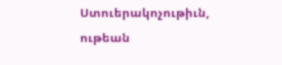Ստուերակոչութիւն, ութեան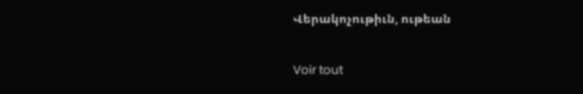Վերակոչութիւն, ութեան

Voir tout